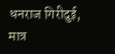धनराज गिरीदुई, मात्र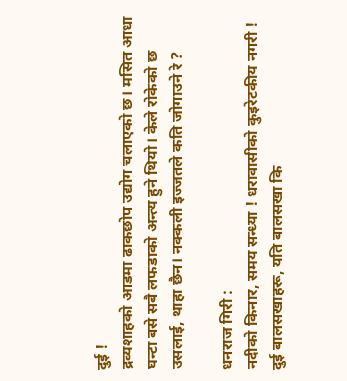दुई !
द्रव्यशाहको आडमा ढाकछोप उद्योग चलाएको छ। मसित आधा घन्टा बसे सबै लफडाको अन्त्य हुने थियो। केले रोकेको छ उसलाई, थाहा छैन। नक्कली इज्जतले कति जोगाउने रे ?

धनराज गिरी :
नदीको किनार, समय सन्ध्या ! धरावासीको कुइरेटकीय नगरी ! दुई बालसखाहरू, यति बालसखा कि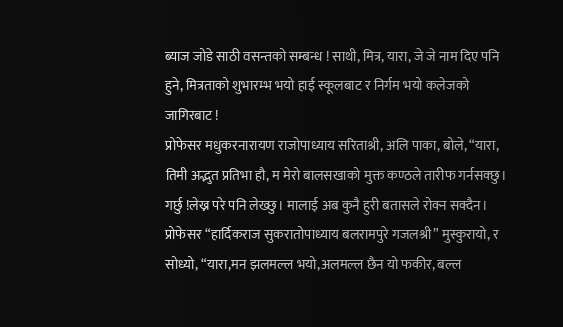ब्याज जोडे साठी वसन्तको सम्बन्ध ! साथी, मित्र, यारा, जे जे नाम दिए पनि हुने, मित्रताको शुभारम्भ भयो हाई स्कूलबाट र निर्गम भयो कलेजको जागिरबाट !
प्रोफेसर मधुकरनारायण राजोपाध्याय सरिताश्री, अलि पाका, बोले, “यारा, तिमी अद्भुत प्रतिभा हौ, म मेरो बालसखाको मुक्त कण्ठले तारीफ गर्नसक्छु। गर्छु !लेख्न परे पनि लेख्छु। मालाई अब कुनै हुरी बतासले रोक्न सक्दैन। प्रोफेसर “हार्दिकराज सुकरातोपाध्याय बलरामपुरे गजलश्री” मुस्कुरायो, र सोध्यो, “यारा,मन झलमल्ल भयो,अलमल्ल छैन यो फकीर, बल्ल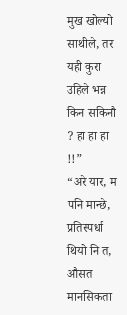मुख खोल्यो साथीले, तर यही कुरा उहिले भन्न किन सकिनौ ? हा हा हा !!”
“अरे यार, म पनि मान्छे, प्रतिस्पर्धा थियो नि त, औसत मानसिकता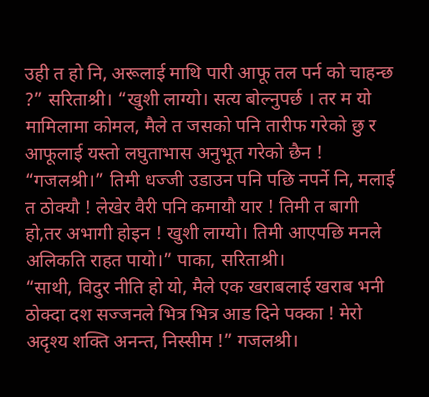उही त हो नि, अरूलाई माथि पारी आफू तल पर्न को चाहन्छ ?” सरिताश्री। “खुशी लाग्यो। सत्य बोल्नुपर्छ । तर म यो मामिलामा कोमल, मैले त जसको पनि तारीफ गरेको छु र आफूलाई यस्तो लघुताभास अनुभूत गरेको छैन ! “गजलश्री।” तिमी धज्जी उडाउन पनि पछि नपर्ने नि, मलाई त ठोक्यौ ! लेखेर वैरी पनि कमायौ यार ! तिमी त बागी हो,तर अभागी होइन ! खुशी लाग्यो। तिमी आएपछि मनले अलिकति राहत पायो।” पाका, सरिताश्री।
“साथी, विदुर नीति हो यो, मैले एक खराबलाई खराब भनी ठोक्दा दश सज्जनले भित्र भित्र आड दिने पक्का ! मेरो अदृश्य शक्ति अनन्त, निस्सीम !” गजलश्री।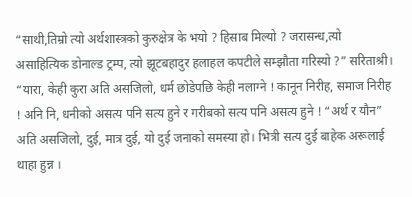“साथी,तिम्रो त्यो अर्थशास्त्रको कुरुक्षेत्र के भयो ? हिसाब मिल्यो ? जरासन्ध,त्यो असाहित्यिक डोनाल्ड ट्रम्प, त्यो झूटबहादुर हलाहल कपटीले सम्झौता गरिस्यो ?” सरिताश्री।
“यारा, केही कुरा अति असजिलो, धर्म छोडेपछि केही नलाग्ने ! कानून निरीह, समाज निरीह ! अनि नि, धनीको असत्य पनि सत्य हुने र गरीबको सत्य पनि असत्य हुने ! “अर्थ र यौन” अति असजिलो, दुई, मात्र दुई, यो दुई जनाको समस्या हो। भित्री सत्य दुई बाहेक अरूलाई थाहा हुन्न ।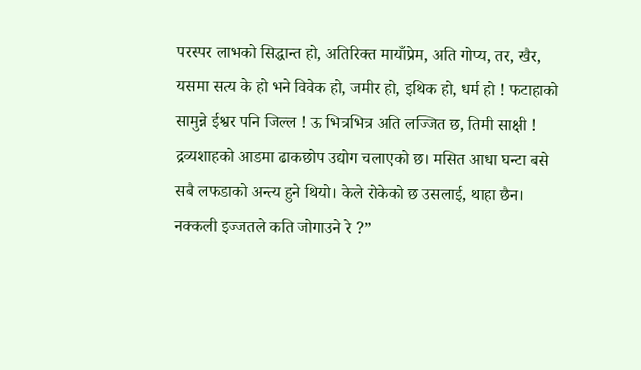परस्पर लाभको सिद्धान्त हो, अतिरिक्त मायाँप्रेम, अति गोप्य, तर, खैर, यसमा सत्य के हो भने विवेक हो, जमीर हो, इथिक हो, धर्म हो ! फटाहाको सामुन्ने ईश्वर पनि जिल्ल ! ऊ भित्रभित्र अति लज्जित छ, तिमी साक्षी ! द्रव्यशाहको आडमा ढाकछोप उद्योग चलाएको छ। मसित आधा घन्टा बसे सबै लफडाको अन्त्य हुने थियो। केले रोकेको छ उसलाई, थाहा छैन। नक्कली इज्जतले कति जोगाउने रे ?”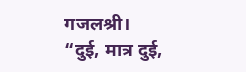गजलश्री।
“दुई, मात्र दुई,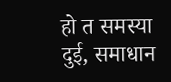हो त समस्या दुई, समाधान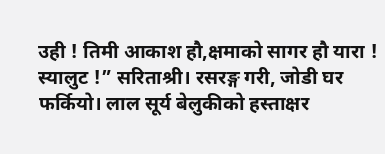उही ! तिमी आकाश हौ,क्षमाको सागर हौ यारा ! स्यालुट !” सरिताश्री। रसरङ्ग गरी, जोडी घर फर्कियो। लाल सूर्य बेलुकीको हस्ताक्षर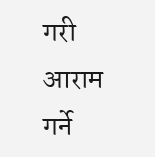गरी आराम गर्ने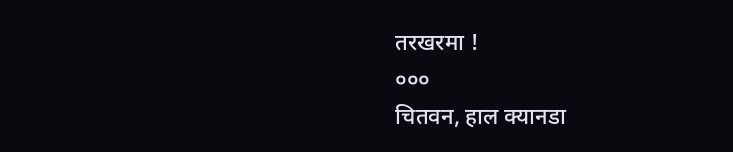तरखरमा !
०००
चितवन, हाल क्यानडा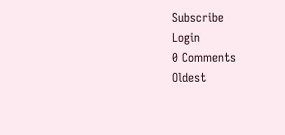Subscribe
Login
0 Comments
Oldest